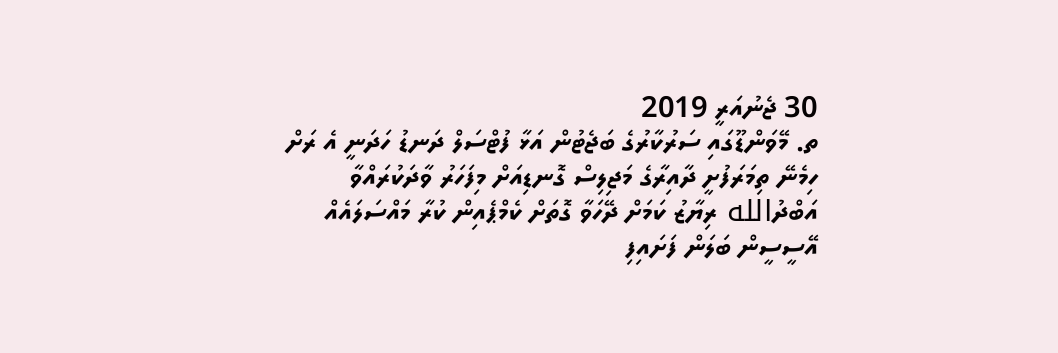30 ޖެނުއަރީ 2019
ތ. މޭވަންޑޫގައި ސަރުކާރުގެ ބަޖެޓުން އަޅާ ފުޓްސަލް ދަނޑު ހަދަނީ އެ ރަށް ހިމެނޭ ތިމަރަފުށީ ދާއިރާގެ މަޖިލިސް ގޮނޑިއަށް މިފަހަރު ވާދަކުރައްވާ އަބްދުالله ރިޔާޒު ކަމަށް ދޭހަވާ ގޮތަށް ކެމްޕެއިން ކުރާ މައްސަލައެއް އޭސީސީން ބަލަން ފަށައިފި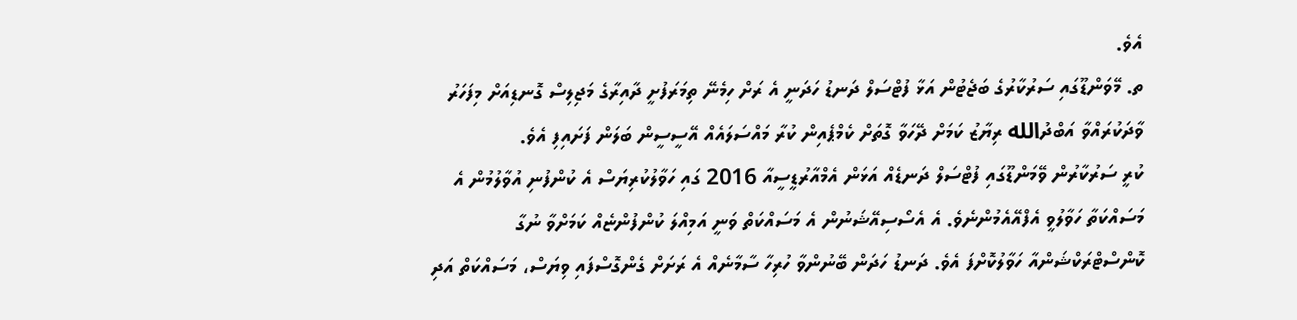އެވެ.
ތ. މޭވަންޑޫގައި ސަރުކާރުގެ ބަޖެޓުން އަޅާ ފުޓްސަލް ދަނޑު ހަދަނީ އެ ރަށް ހިމެނޭ ތިމަރަފުށީ ދާއިރާގެ މަޖިލިސް ގޮނޑިއަށް މިފަހަރު ވާދަކުރައްވާ އަބްދުالله ރިޔާޒު ކަމަށް ދޭހަވާ ގޮތަށް ކެމްޕެއިން ކުރާ މައްސަލައެއް އޭސީސީން ބަލަން ފަށައިފި އެވެ.
ކުރީ ސަރުކާރުން ވޭމަންޑޫގައި ފުޓްސަލް ދަނޑެއް އަޅަން އެމްއާރުޑީސީއާ 2016 ގައި ހަވާލުކުރިޔަސް އެ ކުންފުނި އުވާލުމުން އެ މަސައްކަތާ ހަވާލުވީ އެފްއޭއެމުންނެވެ. އެ އެސޯސިއޭޝަނުން އެ މަސައްކަތް ވަނީ އަމިއްލަ ކުންފުންޏެއް ކަމަށްވާ ނުގާ ކޮންސްޓްރަކްޝަންއާ ހަވާލުކޮށްފަ އެވެ. ދަނޑު ހަދަން ބޭނުންވާ ހުރިހާ ސާމާނެއް އެ ރަށަށް ގެންގޮސްފައި ވިޔަސް، މަސައްކަތް އަދި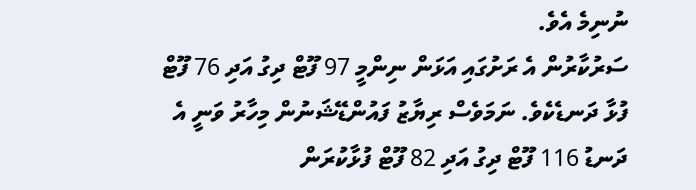ނުނިމެ އެވެ.
ސަރުކާރުން އެ ރަށުގައި އަޅަން ނިންމީ 97 ފޫޓް ދިގު އަދި 76 ފޫޓް ފުޅާ ދަނޑެކެވެ. ނަމަވެސް ރިޔާޒު ފައުންޑޭޝަނުން މިހާރު ވަނީ އެ ދަނޑު 116 ފޫޓް ދިގު އަދި 82 ފޫޓް ފުޅާކުރަން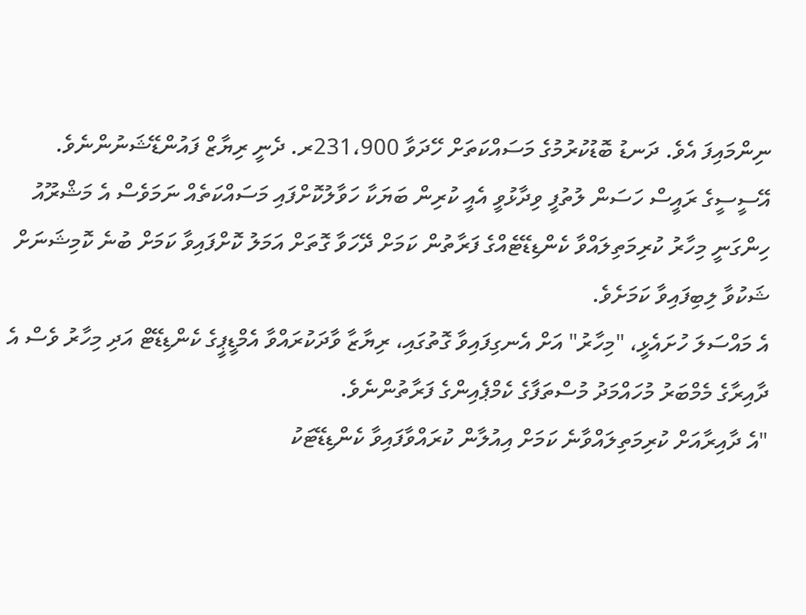ނިންމައިފަ އެވެ. ދަނޑު ބޮޑުކުރުމުގެ މަސައްކަތަށް ހޭދަވާ 231،900ރ. ދެނީ ރިޔާޒް ފައުންޑޭޝަނުންނެވެ.
އޭސީސީގެ ރައީސް ހަސަން ލުތުފީ ވިދާޅުވީ އެއީ ކުރިން ބަޔަކާ ހަވާލުކޮށްފައި މަސައްކަތެއް ނަމަވެސް އެ މަޝްރޫއު ހިންގަނީ މިހާރު ކުރިމަތިލައްވާ ކެންޑިޑޭޓެއްގެ ފަރާތުން ކަމަށް ދޭހަވާ ގޮތަށް އަމަލު ކޮށްފައިވާ ކަމަށް ބުނެ ކޮމިޝަނަށް ޝަކުވާ ލިބިފައިވާ ކަމަށެވެ.
އެ މައްސަލަ ހުށައެޅީ، "މިހާރު" އަށް އެނގިފައިވާ ގޮތުގައި، ރިޔާޒާ ވާދަކުރައްވާ އެމްޑީޕީގެ ކެންޑިޑޭޓް އަދި މިހާރު ވެސް އެ ދާއިރާގެ މެމްބަރު މުހައްމަދު މުސްތަފާގެ ކެމްޕެއިންގެ ފަރާތުންނެވެ.
"އެ ދާއިރާއަށް ކުރިމަތިލައްވާނެ ކަމަށް އިއުލާން ކުރައްވާފައިވާ ކެންޑިޑޭޓަކު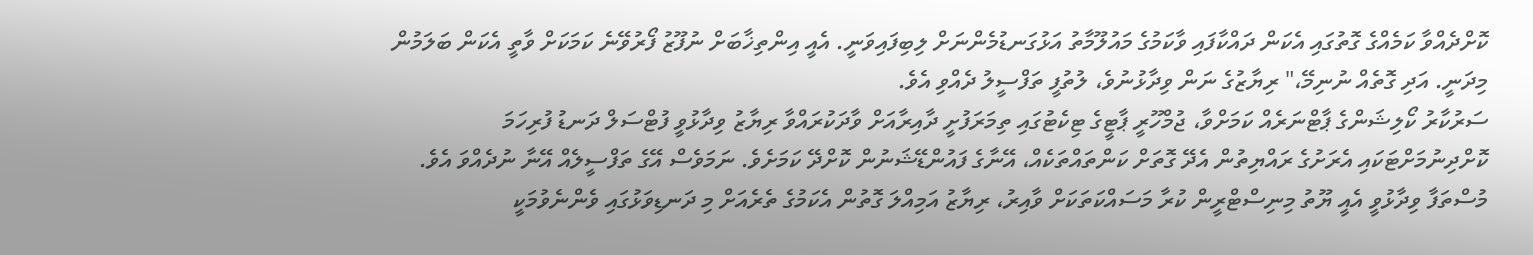ކޮށްދެއްވާ ކަމެއްގެ ގޮތުގައި އެކަން ދައްކާފައި ވާކަމުގެ މައުލޫމާތު އަޅުގަނޑުމެންނަށް ލިބިފައިވަނީ. އެއީ އިންތިޚާބަށް ނުފޫޒު ފޯރުވޭނެ ކަމަކަށް ވާތީ އެކަން ބަލަމުން މިދަނީ. އަދި ގޮތެއް ނުނިމޭ،" ރިޔާޒުގެ ނަން ވިދާޅުނުވެ، ލުތުފީ ތަފްސީލު ދެއްވި އެވެ.
ސަރުކާރު ކޯލިޝަންގެ ޕާޓްނަރެއް ކަމަށްވާ، ޖުމްހޫރީ ޕާޓީގެ ޓިކެޓުގައި ތިމަރަފުށީ ދާއިރާއަށް ވާދަކުރައްވާ ރިޔާޒު ވިދާޅުވީ ފުޓްސަލް ދަނޑު ފުރިހަމަ ކޮށްދިނުމަށްޓަކައި އެރަށުގެ ރައްޔިތުން އެދޭ ގޮތަށް ކަންތައްތަކެއް، އޭނާގެ ފައުންޑޭޝަނުން ކޮށްދޭ ކަމަށެވެ. ނަމަވެސް އޭގެ ތަފްސީލެއް އޭނާ ނުދެއްވަ އެވެ.
މުސްތަފާ ވިދާޅުވީ އެއީ ޔޫތު މިނިސްޓްރީން ކުރާ މަސައްކަތަކަށް ވާއިރު، ރިޔާޒު އަމިއްލަ ގޮތުން އެކަމުގެ ތެރެއަށް މި ދަނޑިވަޅުގައި ވެންނެވުމަކީ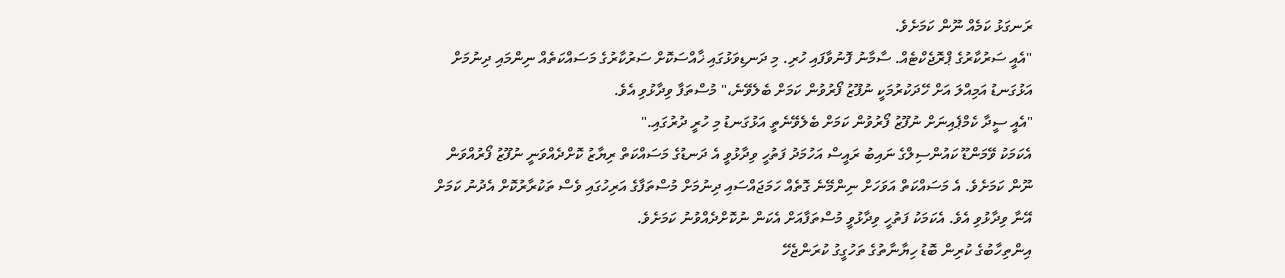ރަނގަޅު ކަމެއް ނޫން ކަމަށެވެ.
"އެއީ ސަރުކާރުގެ ޕްރޮޖެކްޓެއް. ސާމާނު ފޮނުވާފައި ހުރި. މި ދަނޑިވަޅުގައި ޚާއްސަކޮށް ސަރުކާރުގެ މަސައްކަތެއް ނިންމައި ދިނުމަށް އަޅުގަނޑު އަމިއްލަ އަށް ހޭދަކުރުމަކީ ނުފޫޒު ފޯރުވުން ކަމަށް ބެލެވޭނެ،" މުސްތަފާ ވިދާޅުވި އެވެ.
"އެއީ ސީދާ ކެމްޕެއިނަށް ނުފޫޒު ފޯރުވުން ކަމަށް ބެލެވޭނެތީ އަޅުގަނޑު މި ހުރީ ދުރުގައި."
އެކަމަކު ވޭމަންޑޫ ކައުންސިލްގެ ނައިބު ރައީސް އަހުމަދު ފަތުހީ ވިދާޅުވީ އެ ދަނޑުގެ މަސައްކަތް ރިޔާޒު ކޮށްދެއްވަނީ ނުފޫޒު ފޯރުއްވަން ނޫން ކަމަށެވެ. އެ މަސައްކަތް އަވަހަށް ނިންމޭނެ ގޮތެއް ހަމަޖައްސައި ދިނުމަށް މުސްތަފާގެ އަރިހުގައި ވެސް ތަކުރާރުކޮށް އެދުނު ކަމަށް އޭނާ ވިދާޅުވި އެވެ. އެކަމަކު ފަތުހީ ވިދާޅުވީ މުސްތަފާއަށް އެކަން ނުކޮށްދެއްވުނު ކަމަށެވެ.
އިންތިހާބުގެ ކުރިން ބޮޑު ހިޔާނާތުގެ ތަހުގީގު ކުރަންޖެހޭ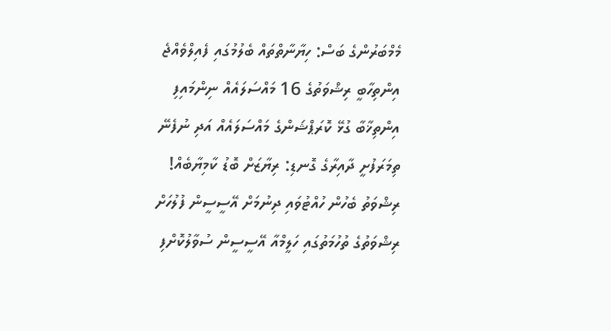މެމްބަރުންގެ ބަސް: ހިޔާނާތްތައް ބެލުމުގައި ފެއިލްވެއްޖެ
އިންތިހާބީ ރިޝްވަތުގެ 16 މައްސަލައެއް ނިންމައިފި
އިންތިޚާބާ ގުޅޭ ކޮރަޕްޝަންގެ މައްސަލައެއް އަދި ނުފެނޭ
ތިމަރަފުށީ ދާއިރާގެ ގޮނޑި: ރިޔާޒަށް ބޮޑު ކާމިޔާބެއް!
ރިޝްވަތު ބެހުން ހުއްޓުވައި ދިނުމަށް އޭސީސީން ފުލުހަށް
ރިޝްވަތުގެ ތުހުމަތުގައި ހަލީމްއާ އޭސީސީން ސުވާލުކޮށްފި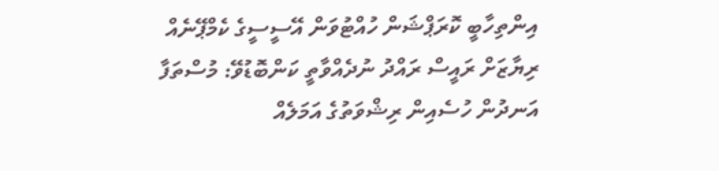އިންތިހާބީ ކޮރަޕްޝަން ހުއްޓުވަން އޭސީސީގެ ކެމްޕޭނެއް
ރިޔާޒަށް ރައީސް ރައްދު ނުދެއްވާތީ ކަންބޮޑުވޭ: މުސްތަފާ
އަނދުން ހުސެއިން ރިޝްވަތުގެ އަމަލެއް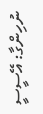ނުހިންގާ: އޭސީސީ